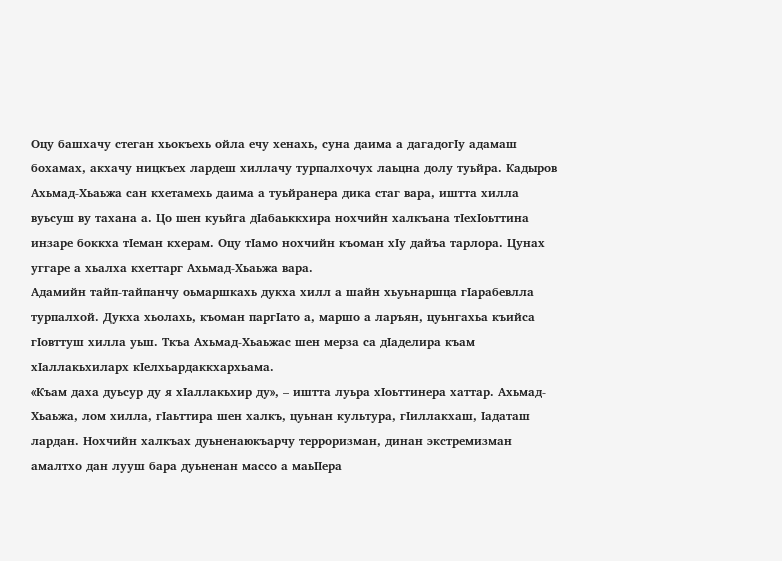Оцу башхачу стеган хьокъехь ойла ечу хенахь, суна даима а дагадогIу адамаш бохамах, акхачу ницкъех лардеш хиллачу турпалхочух лаьцна долу туьйра. Кадыров Ахьмад-Хьаьжа сан кхетамехь даима а туьйранера дика стаг вара, иштта хилла вуьсуш ву тахана а. Цо шен куьйга дIабаьккхира нохчийн халкъана тIехIоьттина инзаре боккха тIеман кхерам. Оцу тIамо нохчийн къоман хIу дайъа тарлора. Цунах уггаре а хьалха кхеттарг Ахьмад-Хьаьжа вара.
Адамийн тайп-тайпанчу оьмаршкахь дукха хилл а шайн хьуьнаршца гIарабевлла турпалхой. Дукха хьолахь, къоман паргIато а, маршо а ларъян, цуьнгахьа къийса гIовттуш хилла уьш. Ткъа Ахьмад-Хьаьжас шен мерза са дIаделира къам хIаллакьхиларх кIелхьардаккхархьама.
«Къам даха дуьсур ду я хIаллакьхир ду», – иштта луьра хIоьттинера хаттар. Ахьмад-Хьаьжа, лом хилла, гIаьттира шен халкъ, цуьнан культура, гIиллакхаш, Iадаташ лардан. Нохчийн халкъах дуьненаюкъарчу терроризман, динан экстремизман амалтхо дан лууш бара дуьненан массо а маьIIера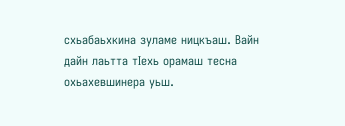схьабаьхкина зуламе ницкъаш. Вайн дайн лаьтта тIехь орамаш тесна охьахевшинера уьш.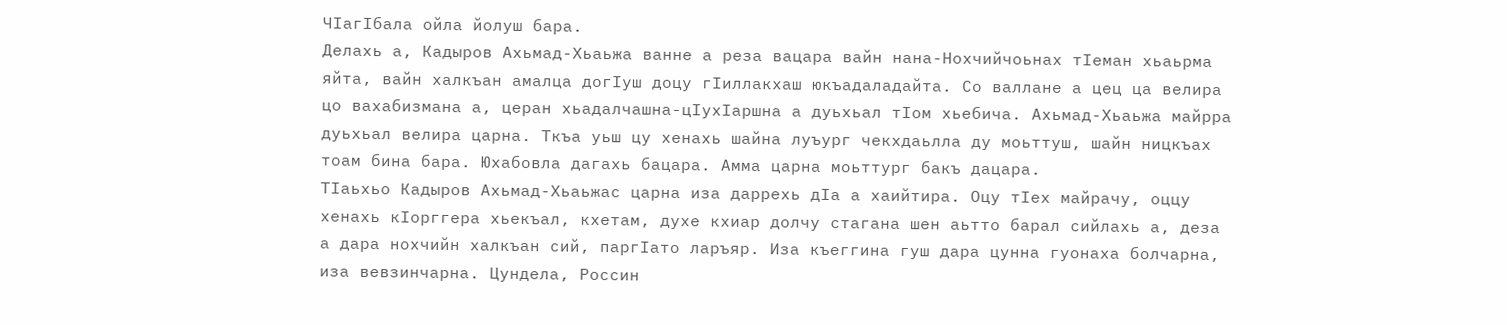ЧIагIбала ойла йолуш бара.
Делахь а, Кадыров Ахьмад-Хьаьжа ванне а реза вацара вайн нана-Нохчийчоьнах тIеман хьаьрма яйта, вайн халкъан амалца догIуш доцу гIиллакхаш юкъадаладайта. Со валлане а цец ца велира цо вахабизмана а, церан хьадалчашна-цIухIаршна а дуьхьал тIом хьебича. Ахьмад-Хьаьжа майрра дуьхьал велира царна. Ткъа уьш цу хенахь шайна луъург чекхдаьлла ду моьттуш, шайн ницкъах тоам бина бара. Юхабовла дагахь бацара. Амма царна моьттург бакъ дацара.
ТIаьхьо Кадыров Ахьмад-Хьаьжас царна иза даррехь дIа а хаийтира. Оцу тIех майрачу, оццу хенахь кIорггера хьекъал, кхетам, духе кхиар долчу стагана шен аьтто барал сийлахь а, деза а дара нохчийн халкъан сий, паргIато ларъяр. Иза къеггина гуш дара цунна гуонаха болчарна, иза вевзинчарна. Цундела, Россин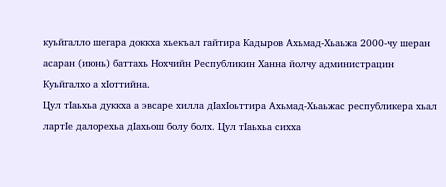куьйгалло шегара доккха хьекъал гайтира Кадыров Ахьмад-Хьаьжа 2000-чу шеран асаран (июнь) баттахь Нохчийн Республикин Ханна йолчу администрацин Куьйгалхо а хIоттийна.
Цул тIаьхьа дуккха а эвсаре хилла дIахIоьттира Ахьмад-Хьаьжас республикера хьал лартIе далорехьа дIахьош болу болх. Цул тIаьхьа сихха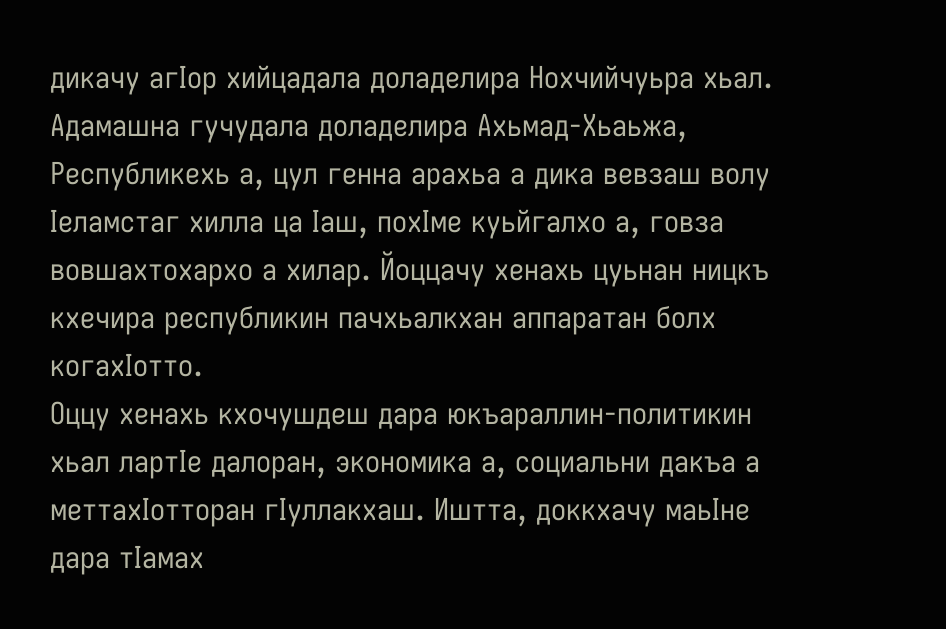дикачу агIор хийцадала доладелира Нохчийчуьра хьал. Адамашна гучудала доладелира Ахьмад-Хьаьжа, Республикехь а, цул генна арахьа а дика вевзаш волу Iеламстаг хилла ца Iаш, похIме куьйгалхо а, говза вовшахтохархо а хилар. Йоццачу хенахь цуьнан ницкъ кхечира республикин пачхьалкхан аппаратан болх когахIотто.
Оццу хенахь кхочушдеш дара юкъараллин-политикин хьал лартIе далоран, экономика а, социальни дакъа а меттахIотторан гIуллакхаш. Иштта, доккхачу маьIне дара тIамах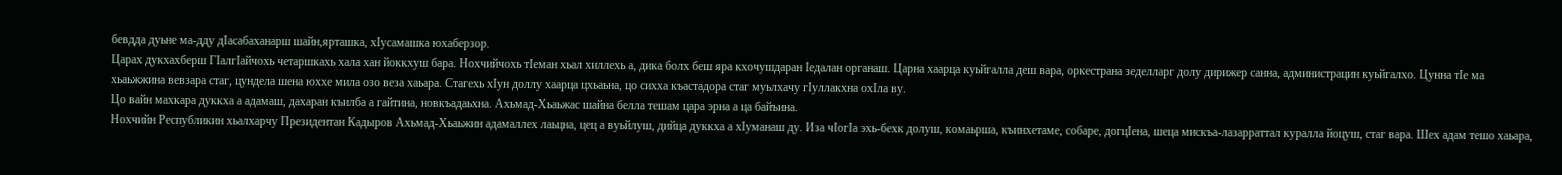бевдда дуьне ма-дду дIасабаханарш шайн,ярташка, хIусамашка юхаберзор.
Царах дукхахберш ГIалгIайчохь четаршкахь хала хан йоккхуш бара. Нохчийчохь тIеман хьал хиллехь а, дика болх беш яра кхочушдаран Iедалан органаш. Царна хаарца куьйгалла деш вара, оркестрана зеделларг долу дирижер санна, администрацин куьйгалхо. Цунна тIе ма хьаьжжина вевзара стаг, цундела шена юххе мила озо веза хаьара. Стагехь хIун доллу хаарца цхьаьна, цо сихха къастадора стаг муьлхачу гIуллакхна охIла ву.
Цо вайн махкара дуккха а адамаш, дахаран къилба а гайтина, новкъадаьхна. Ахьмад-Хьаьжас шайна белла тешам цара эрна а ца байъина.
Нохчийн Республикин хьалхарчу Президентан Кадыров Ахьмад-Хьаьжин адамаллех лаьцна, цец а вуьйлуш, дийца дуккха а хIуманаш ду. Иза чIогIа эхь-бехк долуш, комаьрша, къинхетаме, собаре, догцIена, шеца мискъа-лазарраттал куралла йоцуш, стаг вара. Шех адам тешо хаьара,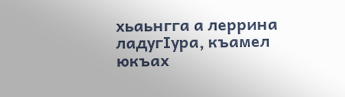хьаьнгга а леррина ладугIура, къамел юкъах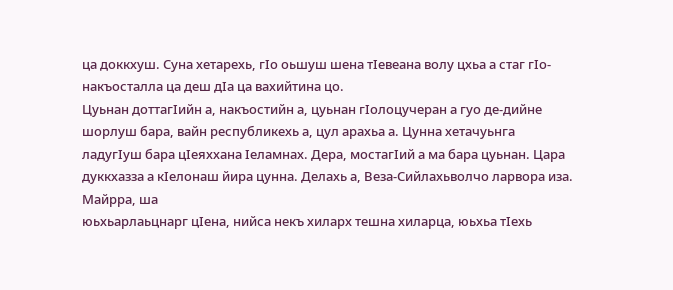ца доккхуш. Суна хетарехь, гIо оьшуш шена тIевеана волу цхьа а стаг гIо-накъосталла ца деш дIа ца вахийтина цо.
Цуьнан доттагIийн а, накъостийн а, цуьнан гIолоцучеран а гуо де-дийне шорлуш бара, вайн республикехь а, цул арахьа а. Цунна хетачуьнга ладугIуш бара цIеяххана Iеламнах. Дера, мостагIий а ма бара цуьнан. Цара дуккхазза а кIелонаш йира цунна. Делахь а, Веза-Сийлахьволчо ларвора иза. Майрра, ша
юьхьарлаьцнарг цIена, нийса некъ хиларх тешна хиларца, юьхьа тIехь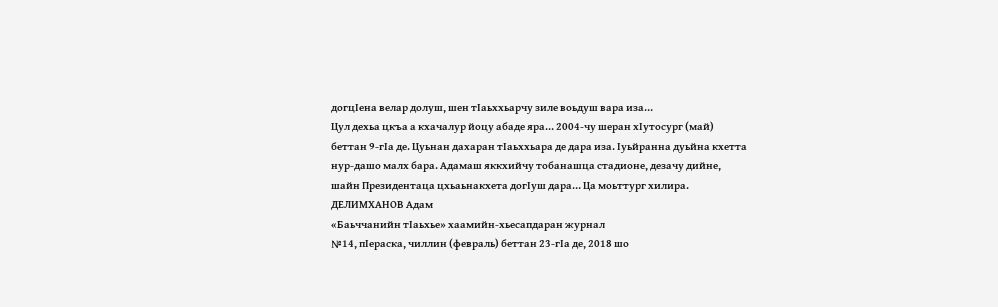догцIена велар долуш, шен тIаьххьарчу зиле воьдуш вара иза…
Цул дехьа цкъа а кхачалур йоцу абаде яра… 2004-чу шеран хIутосург (май) беттан 9-гIа де. Цуьнан дахаран тIаьххьара де дара иза. Iуьйранна дуьйна кхетта нур-дашо малх бара. Адамаш яккхийчу тобанашца стадионе, дезачу дийне, шайн Президентаца цхьаьнакхета догIуш дара… Ца моьттург хилира.
ДЕЛИМХАНОВ Адам
«Баьччанийн тIаьхье» хаамийн-хьесапдаран журнал
№14, пIераска, чиллин (февраль) беттан 23-гIа де, 2018 шо